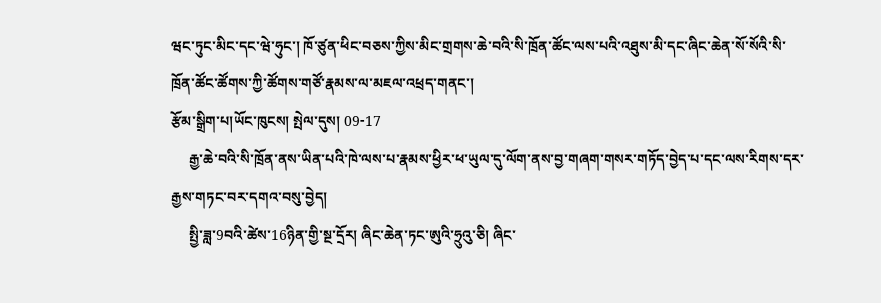ཝང་ཏུང་མིང་དང་ཝེ་ཧུང་། ཁོ་ཙུན་ཕིང་བཅས་ཀྱིས་མིང་གྲགས་ཆེ་བའི་སི་ཁྲོན་ཚོང་ལས་པའི་འཐུས་མི་དང་ཞིང་ཆེན་སོ་སོའི་སི་ཁྲོན་ཚོང་ཚོགས་ཀྱི་ཚོགས་གཙོ་རྣམས་ལ་མཇལ་འཕྲད་གནང་།
རྩོམ་སྒྲིག་པ།ཡོང་ཁུངས། སྤེལ་དུས། 09-17
     རྒྱ་ཆེ་བའི་སི་ཁྲོན་ནས་ཡིན་པའི་ཁེ་ལས་པ་རྣམས་ཕྱིར་ཕ་ཡུལ་དུ་ལོག་ནས་བྱ་གཞག་གསར་གཏོད་བྱེད་པ་དང་ལས་རིགས་དར་རྒྱས་གཏང་བར་དགའ་བསུ་བྱེད།
     སྤྱི་ཟླ་9བའི་ཚེས་16ཉིན་གྱི་སྔ་དྲོར། ཞིང་ཆེན་ཏང་ཨུའི་ཧྲུའུ་ཅི། ཞིང་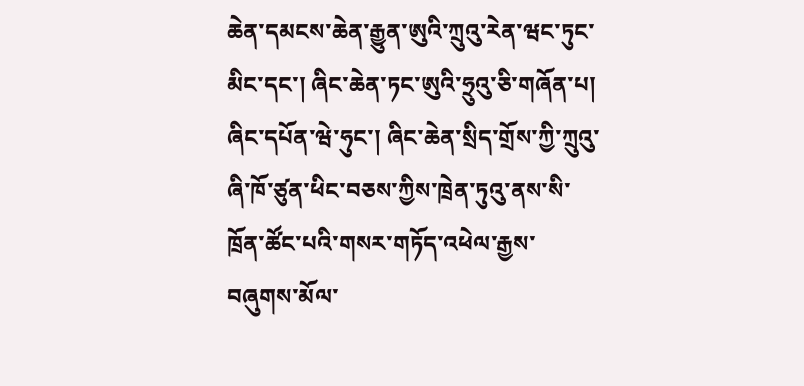ཆེན་དམངས་ཆེན་རྒྱུན་ཨུའི་ཀྲུའུ་རེན་ཝང་ཏུང་མིང་དང་། ཞིང་ཆེན་ཏང་ཨུའི་ཧྲུའུ་ཅི་གཞོན་པ། ཞིང་དཔོན་ཝེ་ཧུང་། ཞིང་ཆེན་སྲིད་གྲོས་ཀྱི་ཀྲུའུ་ཞི་ཁོ་ཙུན་ཕིང་བཅས་ཀྱིས་ཁྲེན་ཏུའུ་ནས་སི་ཁྲོན་ཚོང་པའི་གསར་གཏོད་འཕེལ་རྒྱས་བཞུགས་མོལ་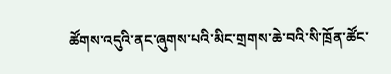ཚོགས་འདུའི་ནང་ཞུགས་པའི་མིང་གྲགས་ཆེ་བའི་སི་ཁྲོན་ཚོང་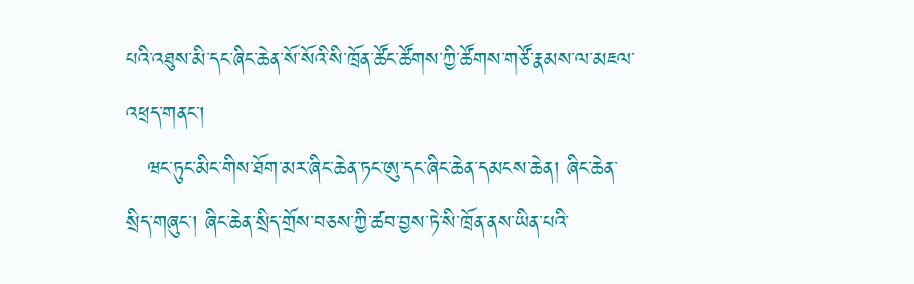པའི་འཐུས་མི་དང་ཞིང་ཆེན་སོ་སོའི་སི་ཁྲོན་ཚོང་ཚོགས་ཀྱི་ཚོགས་གཙོ་རྣམས་ལ་མཇལ་འཕྲད་གནང་།
   ཝང་ཏུང་མིང་གིས་ཐོག་མར་ཞིང་ཆེན་ཏང་ཨུ་དང་ཞིང་ཆེན་དམངས་ཆེན། ཞིང་ཆེན་སྲིད་གཞུང་། ཞིང་ཆེན་སྲིད་གྲོས་བཅས་ཀྱི་ཚབ་བྱས་ཏེ་སི་ཁྲོན་ནས་ཡིན་པའི་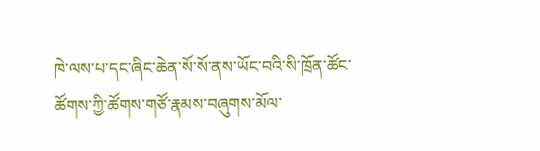ཁེ་ལས་པ་དང་ཞིང་ཆེན་སོ་སོ་ནས་ཡོང་བའི་སི་ཁྲོན་ཚོང་ཚོགས་ཀྱི་ཚོགས་གཙོ་རྣམས་བཞུགས་མོལ་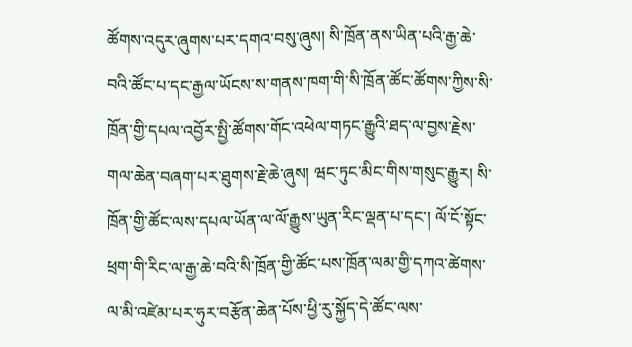ཚོགས་འདུར་ཞུགས་པར་དགའ་བསུ་ཞུས། སི་ཁྲོན་ནས་ཡིན་པའི་རྒྱ་ཆེ་བའི་ཚོང་པ་དང་རྒྱལ་ཡོངས་ས་གནས་ཁག་གི་སི་ཁྲོན་ཚོང་ཚོགས་ཀྱིས་སི་ཁྲོན་གྱི་དཔལ་འབྱོར་སྤྱི་ཚོགས་གོང་འཕེལ་གཏང་རྒྱུའི་ཐད་ལ་བྱས་རྗེས་གལ་ཆེན་བཞག་པར་ཐུགས་རྗེ་ཆེ་ཞུས། ཝང་ཏུང་མིང་གིས་གསུང་རྒྱུར། སི་ཁྲོན་གྱི་ཚོང་ལས་དཔལ་ཡོན་ལ་ལོ་རྒྱུས་ཡུན་རིང་ལྡན་པ་དང་། ལོ་ངོ་སྟོང་ཕྲག་གི་རིང་ལ་རྒྱ་ཆེ་བའི་སི་ཁྲོན་གྱི་ཚོང་པས་ཁྲོན་ལམ་གྱི་དཀའ་ཚེགས་ལ་མི་འཛེམ་པར་ཧུར་བརྩོན་ཆེན་པོས་ཕྱི་རུ་སྐྱོད་དེ་ཚོང་ལས་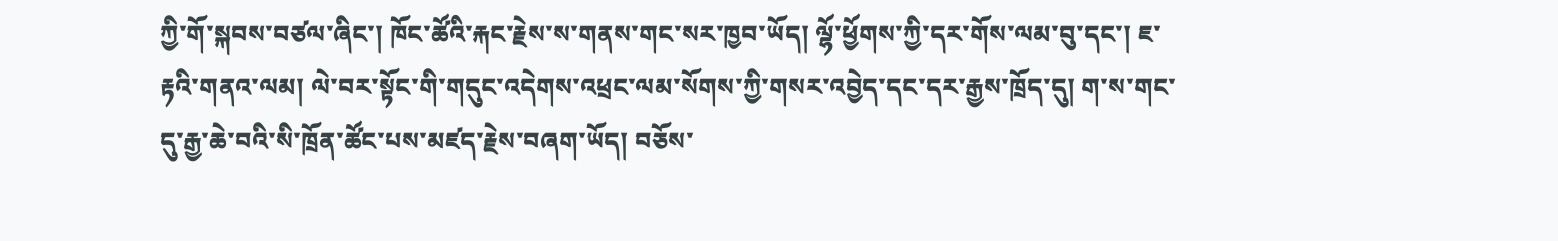ཀྱི་གོ་སྐབས་བཙལ་ཞིང་། ཁོང་ཚོའི་རྐང་རྗེས་ས་གནས་གང་སར་ཁྱབ་ཡོད། ལྷོ་ཕྱོགས་ཀྱི་དར་གོས་ལམ་བུ་དང་། ཇ་རྟའི་གནའ་ལམ། ལེ་བར་སྟོང་གི་གདུང་འདེགས་འཕྲང་ལམ་སོགས་ཀྱི་གསར་འབྱེད་དང་དར་རྒྱས་ཁྲོད་དུ། ག་ས་གང་དུ་རྒྱ་ཆེ་བའི་སི་ཁྲོན་ཚོང་པས་མཛད་རྗེས་བཞག་ཡོད། བཅོས་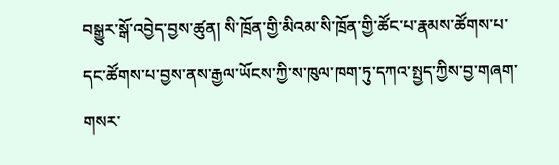བསྒྱུར་སྒོ་འབྱེད་བྱས་ཚུན། སི་ཁྲོན་གྱི་མིའམ་སི་ཁྲོན་གྱི་ཚོང་པ་རྣམས་ཚོགས་པ་དང་ཚོགས་པ་བྱས་ནས་རྒྱལ་ཡོངས་ཀྱི་ས་ཁུལ་ཁག་ཏུ་དཀའ་སྤྱད་ཀྱིས་བྱ་གཞག་གསར་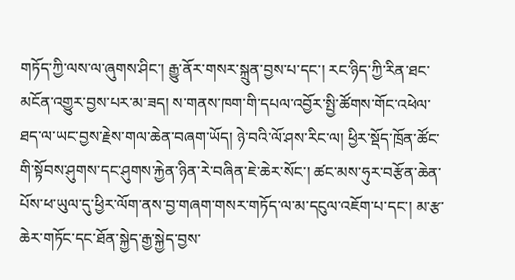གཏོད་ཀྱི་ལས་ལ་ཞུགས་ཤིང་། རྒྱུ་ནོར་གསར་སྐྲུན་བྱས་པ་དང་། རང་ཉིད་ཀྱི་རིན་ཐང་མངོན་འགྱུར་བྱས་པར་མ་ཟད། ས་གནས་ཁག་གི་དཔལ་འབྱོར་སྤྱི་ཚོགས་གོང་འཕེལ་ཐད་ལ་ཡང་བྱས་རྗེས་གལ་ཆེན་བཞག་ཡོད། ཉེ་བའི་ལོ་ཤས་རིང་ལ། ཕྱིར་སྡོད་ཁྲོན་ཚོང་གི་སྟོབས་ཤུགས་དང་ཤུགས་རྐྱེན་ཉིན་རེ་བཞིན་ཇེ་ཆེར་སོང་། ཚང་མས་ཧུར་བརྩོན་ཆེན་པོས་ཕ་ཡུལ་དུ་ཕྱིར་ལོག་ནས་བྱ་གཞག་གསར་གཏོད་ལ་མ་དངུལ་འཇོག་པ་དང་། མ་རྩ་ཆེར་གཏོང་དང་ཐོན་སྐྱེད་རྒྱ་སྐྱེད་བྱས་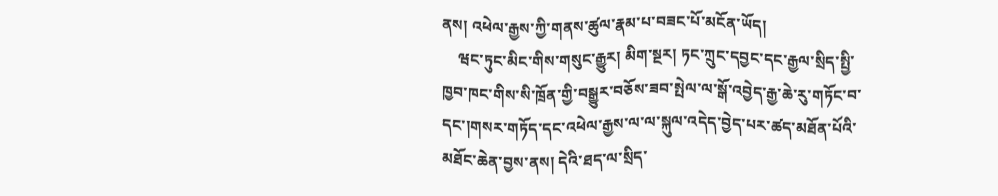ནས། འཕེལ་རྒྱས་ཀྱི་གནས་ཚུལ་རྣམ་པ་བཟང་པོ་མངོན་ཡོད།
    ཝང་ཏུང་མིང་གིས་གསུང་རྒྱུར། མིག་སྔར། ཏང་ཀྲུང་དབྱང་དང་རྒྱལ་སྲིད་སྤྱི་ཁྱབ་ཁང་གིས་སི་ཁྲོན་གྱི་བསྒྱུར་བཅོས་ཟབ་སྤེལ་ལ་སྒོ་འབྱེད་རྒྱ་ཆེ་རུ་གཏོང་བ་དང་།གསར་གཏོད་དང་འཕེལ་རྒྱས་ལ་ལ་སྐུལ་འདེད་བྱེད་པར་ཚད་མཐོན་པོའི་མཐོང་ཆེན་བྱས་ནས། དེའི་ཐད་ལ་སྲིད་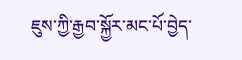ཇུས་ཀྱི་རྒྱབ་སྐྱོར་མང་པོ་བྱེད་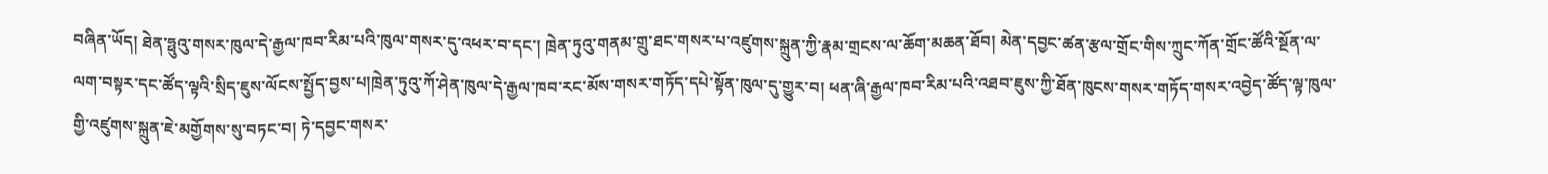བཞིན་ཡོད། ཐེན་ཧྥུའུ་གསར་ཁུལ་དེ་རྒྱལ་ཁབ་རིམ་པའི་ཁུལ་གསར་དུ་འཕར་བ་དང་། ཁྲེན་ཏུའུ་གནམ་གྲུ་ཐང་གསར་པ་འཛུགས་སྐྲུན་ཀྱི་རྣམ་གྲངས་ལ་ཆོག་མཆན་ཐོབ། མེན་དབྱང་ཚན་རྩལ་གྲོང་གིས་ཀྲུང་ཀོན་གྲོང་ཚོའི་སྔོན་ལ་ལག་བསྟར་དང་ཚོད་ལྟའི་སྲིད་ཇུས་ལོངས་སྤྱོད་བྱས་པ།ཁྲེན་ཏུའུ་ཀོ་ཤེན་ཁུལ་དེ་རྒྱལ་ཁབ་རང་མོས་གསར་གཏོད་དཔེ་སྟོན་ཁུལ་དུ་གྱུར་བ། ཕན་ཞི་རྒྱལ་ཁབ་རིམ་པའི་འཐབ་ཇུས་ཀྱི་ཐོན་ཁུངས་གསར་གཏོད་གསར་འབྱེད་ཚོད་ལྟ་ཁུལ་གྱི་འཛུགས་སྐྲུན་ཇེ་མགྱོགས་སུ་བཏང་བ། ཏེ་དབྱང་གསར་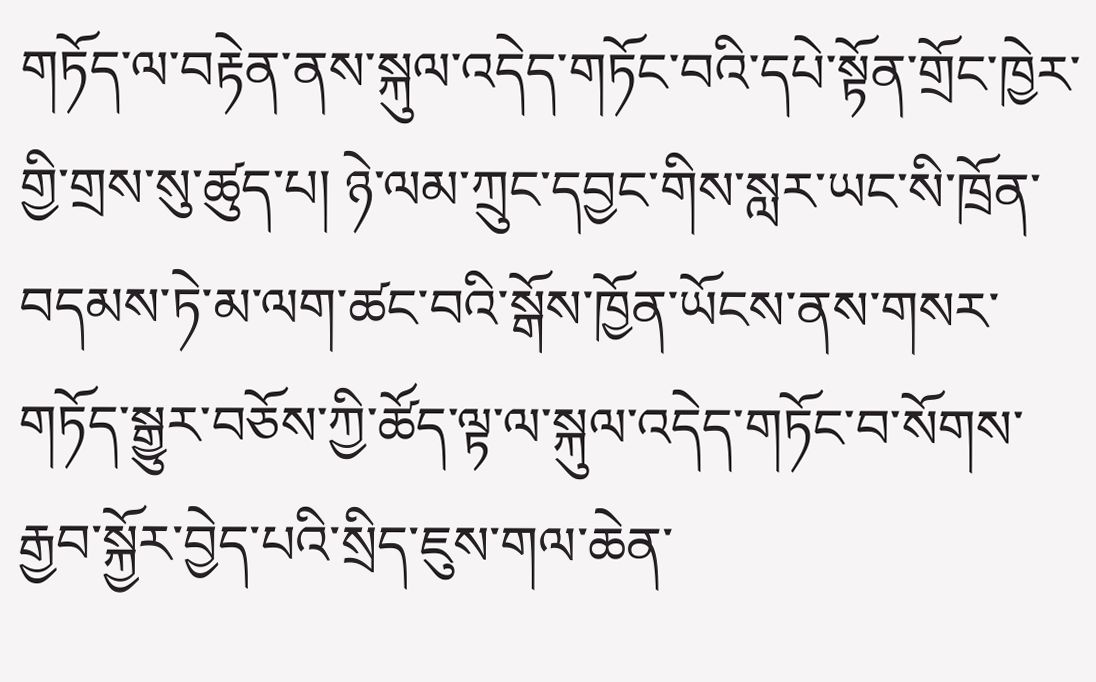གཏོད་ལ་བརྟེན་ནས་སྐུལ་འདེད་གཏོང་བའི་དཔེ་སྟོན་གྲོང་ཁྱེར་གྱི་གྲས་སུ་ཚུད་པ། ཉེ་ལམ་ཀྲུང་དབྱང་གིས་སླར་ཡང་སི་ཁྲོན་བདམས་ཏེ་མ་ལག་ཚང་བའི་སྒོས་ཁྱོན་ཡོངས་ནས་གསར་གཏོད་སྒྱུར་བཅོས་ཀྱི་ཚོད་ལྟ་ལ་སྐུལ་འདེད་གཏོང་བ་སོགས་རྒྱབ་སྐྱོར་བྱེད་པའི་སྲིད་ཇུས་གལ་ཆེན་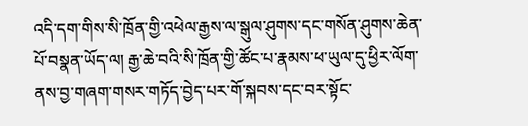འདི་དག་གིས་སི་ཁྲོན་གྱི་འཕེལ་རྒྱས་ལ་སྒུལ་ཤུགས་དང་གསོན་ཤུགས་ཆེན་པོ་བསྣན་ཡོད་ལ། རྒྱ་ཆེ་བའི་སི་ཁྲོན་གྱི་ཚོང་པ་རྣམས་ཕ་ཡུལ་དུ་ཕྱིར་ལོག་ནས་བྱ་གཞག་གསར་གཏོད་བྱེད་པར་གོ་སྐབས་དང་བར་སྟོང་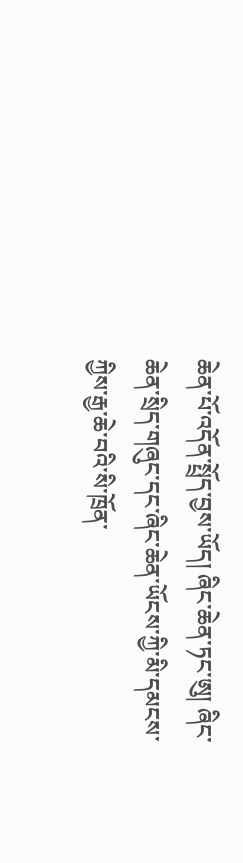ཆེན་པོ་འདོན་སྤྲོད་བྱས་ཡོད། ཞིང་ཆེན་ཏང་ཨུ། ཞིང་ཆེན་སྲིད་གཞུང་དང་ཞིང་ཆེན་ཡོངས་ཀྱི་མི་དམངས་ཀྱིས་རྒྱ་ཆེ་བའི་སི་ཁྲོན་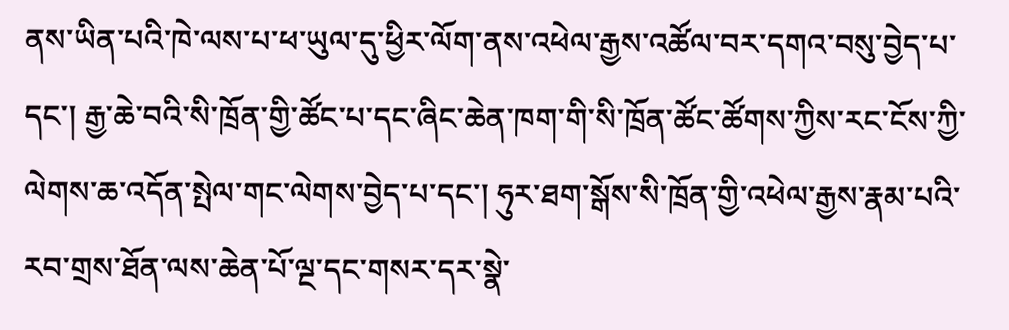ནས་ཡིན་པའི་ཁེ་ལས་པ་ཕ་ཡུལ་དུ་ཕྱིར་ལོག་ནས་འཕེལ་རྒྱས་འཚོལ་བར་དགའ་བསུ་བྱེད་པ་དང་། རྒྱ་ཆེ་བའི་སི་ཁྲོན་གྱི་ཚོང་པ་དང་ཞིང་ཆེན་ཁག་གི་སི་ཁྲོན་ཚོང་ཚོགས་ཀྱིས་རང་ངོས་ཀྱི་ལེགས་ཆ་འདོན་སྤེལ་གང་ལེགས་བྱེད་པ་དང་། ཧུར་ཐག་སྒོས་སི་ཁྲོན་གྱི་འཕེལ་རྒྱས་རྣམ་པའི་རབ་གྲས་ཐོན་ལས་ཆེན་པོ་ལྔ་དང་གསར་དར་སྣེ་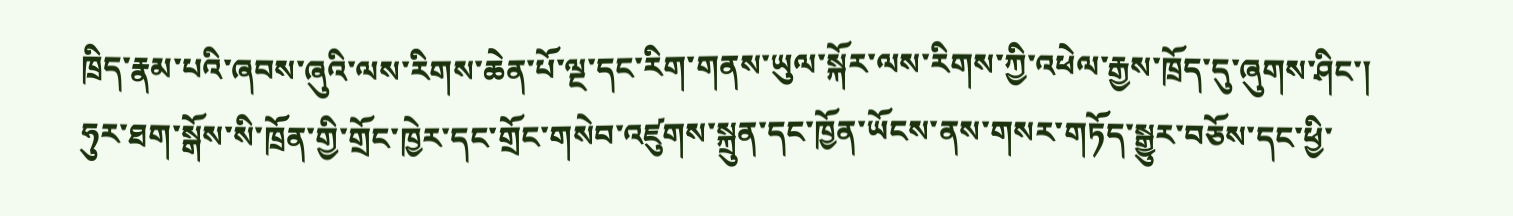ཁྲིད་རྣམ་པའི་ཞབས་ཞུའི་ལས་རིགས་ཆེན་པོ་ལྔ་དང་རིག་གནས་ཡུལ་སྐོར་ལས་རིགས་ཀྱི་འཕེལ་རྒྱས་ཁྲོད་དུ་ཞུགས་ཤིང་། ཧུར་ཐག་སྒོས་སི་ཁྲོན་གྱི་གྲོང་ཁྱེར་དང་གྲོང་གསེབ་འཛུགས་སྐྲུན་དང་ཁྱོན་ཡོངས་ནས་གསར་གཏོད་སྒྱུར་བཅོས་དང་ཕྱི་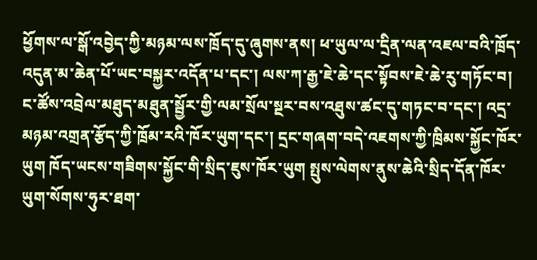ཕྱོགས་ལ་སྒོ་འབྱེད་ཀྱི་མཉམ་ལས་ཁྲོད་དུ་ཞུགས་ནས། ཕ་ཡུལ་ལ་དྲིན་ལན་འཇལ་བའི་ཁྲོད་འདུན་མ་ཆེན་པོ་ཡང་བསྐྱར་འདོན་པ་དང་། ལས་ཀ་རྒྱ་ཇེ་ཆེ་དང་སྟོབས་ཇེ་ཆེ་རུ་གཏོང་བ། ང་ཚོས་འབྲེལ་མཐུད་མཐུན་སྦྱོར་གྱི་ལམ་སྲོལ་སྔར་བས་འཐུས་ཚང་དུ་གཏང་བ་དང་། འདྲ་མཉམ་འགྲན་རྩོད་ཀྱི་ཁྲོམ་རའི་ཁོར་ཡུག་དང་། དྲང་གཞག་བདེ་འཇགས་ཀྱི་ཁྲིམས་སྐྱོང་ཁོར་ཡུག ཁོད་ཡངས་གཟིགས་སྐྱོང་གི་སྲིད་ཇུས་ཁོར་ཡུག སྤུས་ལེགས་ནུས་ཆེའི་སྲིད་དོན་ཁོར་ཡུག་སོགས་ཧུར་ཐག་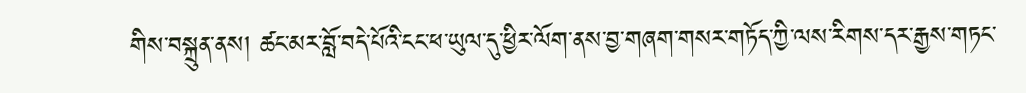གིས་བསྐྲུན་ནས། ཚང་མར་བློ་བདེ་པོའི་ངང་ཕ་ཡུལ་དུ་ཕྱིར་ལོག་ནས་བྱ་གཞག་གསར་གཏོད་ཀྱི་ལས་རིགས་དར་རྒྱས་གཏང་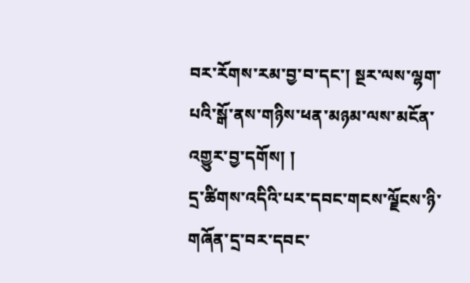བར་རོགས་རམ་བྱ་བ་དང་། སྔར་ལས་ལྷག་པའི་སྒོ་ནས་གཉིས་ཕན་མཉམ་ལས་མངོན་འགྱུར་བྱ་དགོས། །
དྲ་ཚིགས་འདིའི་པར་དབང་གངས་ལྗོངས་ཉི་གཞོན་དྲ་བར་དབང་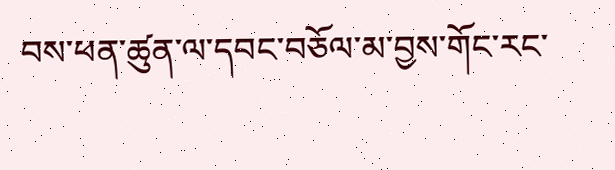བས་ཕན་ཚུན་ལ་དབང་བཅོལ་མ་བྱས་གོང་རང་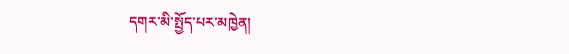དགར་མི་སྤྱོད་པར་མཁྱེན།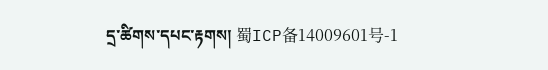དྲ་ཚིགས་དཔང་རྟགས། 蜀ICP备14009601号-1